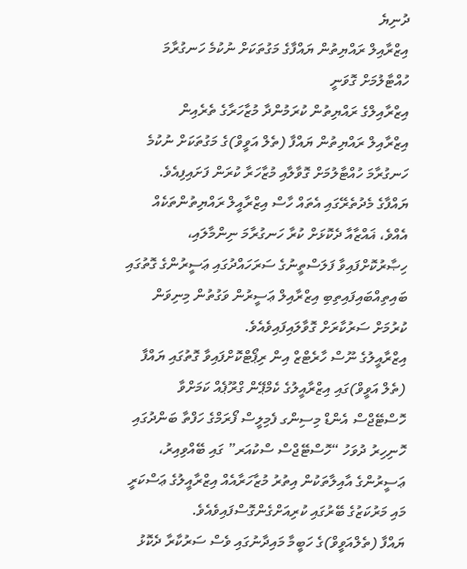ދުނިޔެ
އިޒްރާއިލް ރައްޔިތުން ޔައްފާގެ މަގުތަކަށް ނުކުމެ ހަނގުރާމަ ހުއްޓާލުމަށް ގޮވަނީ
އިޒްރާއިލްގެ ރައްޔިތުން ކުރަމުންދާ މުޒާހަރާގެ ތެރެއިން
އިޒްރާއިލް ރައްޔިތުން ޔައްފާ (ތެލް އަވީވް)ގެ މަގުތަކަށް ނުކުމެ ހަނގުރާމަ ހުއްޓާލުމަށް ގޮވާލާއި މުޒާހަރާ ކުރަން ފަށައިފިއެވެ.
ޔައްފާގެ މެދުތެރޭގައި އެތައް ހާސް އިޒްރާއީލް ރައްޔިތުންތަކެއް އެއްވެ، ޣައްޒާއާ ދެކޮޅަށް ކުރާ ހަނގުރާމަ ނިންމާލައި، ހިޞާރުކޮށްފައިވާ ފަލަސްތީނުގެ ސަރަހައްދުގައި ޢަސީރުންގެ ގޮތުގައި ބައިތިއްބައިފައިތިބި އިޒްރާއިލް ޢަސީރުން ވަގުތުން މިނިވަން ކުރުމަށް ސަރުކާރަށް ގޮވާލައިފައިވެއެވެ.
އިޒްރާއީލުގެ ނޫސް ހާރެޓްޒް އިން ރިޕޯޓްކޮށްފައިވާ ގޮތުގައި ޔައްފާ (ތެލް އަވީވް)ގައި އިޒްރާއީލުގެ ކެމްޕޭން ގްރޫޕެއް ކަމަށްވާ ހޮސްޓޭޖްސް އެންޑް މިސިންގ ފެމިލީސް ފޯރަމްގެ ހަފްތާ ބަންދުގައި ހޮނިހިރު ދުވަހު “ހޮސްޓޭޖްސް ސްކުއަރ” ގައި ބޭއްވިއިރު، ޢަސީރުންގެ އާއިލާތަކުން އިތުރު މުޒާހަރާއެއް އިޒްރާއީލުގެ ޢަސްކަރީ މައި މަރުކަޒުގެ ބޭރުގައި ކުރިއަށްގެންގޮސްފައިވެއެވެ.
ޔައްފާ (ތެލްއަވީވް)ގެ ހަބީމާ މައިދާނުގައި ވެސް ސަރުކާރާ ދެކޮޅު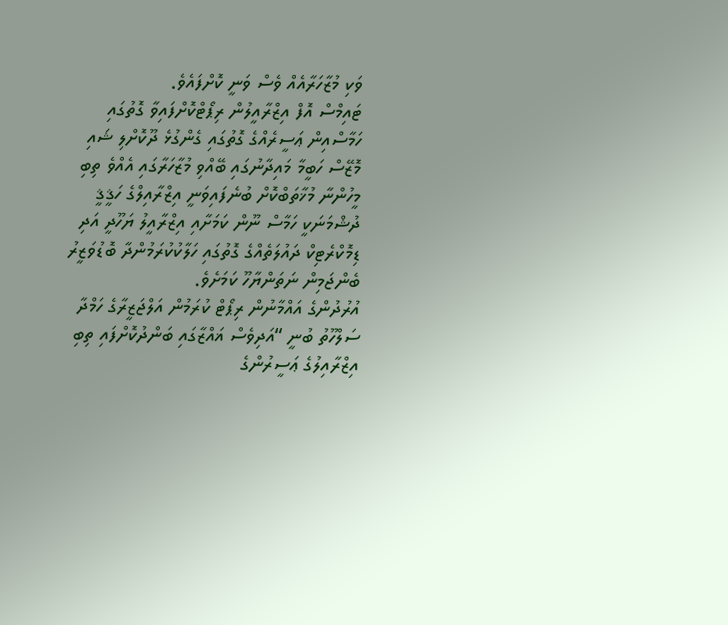ވަކި މުޒާހަރާއެއް ވެސް ވަނީ ކޮށްފައެވެ.
ޓައިމްސް އޮފް އިޒްރާއީލުން ރިޕޯޓްކޮށްފައިވާ ގޮތުގައި ހަމާސްއިން ޢަސީރެއްގެ ގޮތުގައި ގެންގުޅެ ދޫކޮށްލި ޝައި މޮޒޭސް ހަބީމާ މައިދާނުގައި ބޭއްވި މުޒާހަރާގައި އެއްވެ ތިބި މީހުންނާ މުޚާތަބްކޮށް ބުނެފައިވަނީ އިޒްރާއިލްގެ ހަޤީޤީ ދުޝްމަނަކީ ހަމާސް ނޫން ކަމަށާއި އިޒްރާއީލު ޔަހޫދީ އަދި ޑިމޮކްރެޓިކް ދައުލަތެއްގެ ގޮތުގައި ހަލާކުކުރަމުންދާ ބޮޑުވަޒީރު ބެންޖަމިން ނަތަންޔާހޫ ކަމަށެވެ.
އުރުދުންގެ އައްމާނުން ރިޕޯޓް ކުރަމުން އަލްޖަޒީރާގެ ހަމްދާ ސަލްހޫތު ބުނީ “އަދިވެސް ޣައްޒާގައި ބަންދުކޮށްފައި ތިބި އިޒްރާއިލުގެ ޢަސީރުންގެ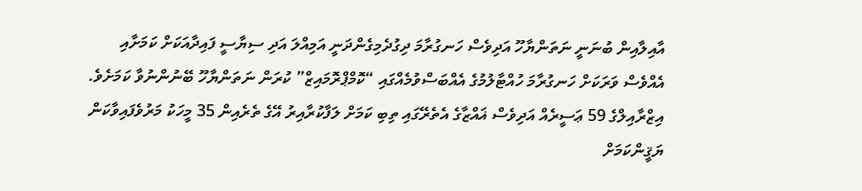އާއިލާއިން ބުނަނީ ނަތަންޔާހޫ އަދިވެސް ހަނގުރާމަ ދިގުދެމިގެންދަނީ އަމިއްލަ އަދި ސިޔާސީ ފައިދާއަކަށް ކަމަށާއި އެއްވެސް ވަރަކަށް ހަނގުރާމަ ހުއްޓާލުމުގެ އެއްބަސްވުމެއްގައި “ކޮމްޕްރޮމައިޒް” ކުރަން ނަތަންޔާހޫ ބޭނުންނުވާ ކަމަށެވެ.
އިޒްރާއިލްގެ 59 ޢަސީރެއް އަދިވެސް ޣައްޒާގެ އެތެރޭގައި ތިބި ކަމަށް ލަފާކުރާއިރު އޭގެ ތެރެއިން 35 މީހަކު މަރުވެފައިވާކަން ޔަޤީންކަމަށް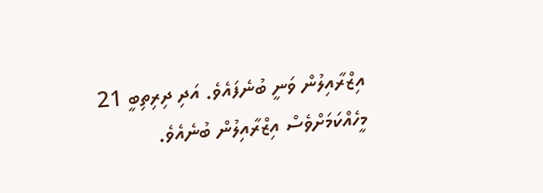އިޒްރާއިލުން ވަނީ ބުނެފައެވެ. އަދި ދިރިތިބީ 21 މީހެއްކަމަށްވެސް އިޒްރާއިލުން ބުނެއެވެ.